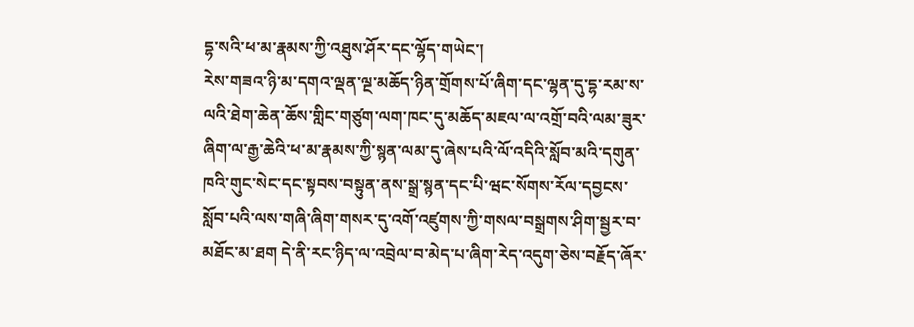དྷ་སའི་ཕ་མ་རྣམས་ཀྱི་འཐུས་ཤོར་དང་ལྷོད་གཡེང་།
རེས་གཟའ་ཉི་མ་དགའ་ལྡན་ལྔ་མཆོད་ཉིན་གྲོགས་པོ་ཞིག་དང་ལྷན་དུ་དྷ་རམ་ས་ལའི་ཐེག་ཆེན་ཆོས་གླིང་གཙུག་ལག་ཁང་དུ་མཆོད་མཇལ་ལ་འགྲོ་བའི་ལམ་ཟུར་ཞིག་ལ་རྒྱ་ཆེའི་ཕ་མ་རྣམས་ཀྱི་སྙན་ལམ་དུ་ཞེས་པའི་ལོ་འདིའི་སློབ་མའི་དགུན་ཁའི་གུང་སེང་དང་སྟབས་བསྟུན་ནས་སྒྲ་སྙན་དང་པི་ཝང་སོགས་རོལ་དབྱངས་སློབ་པའི་ལས་གཞི་ཞིག་གསར་དུ་འགོ་འཛུགས་ཀྱི་གསལ་བསྒྲགས་ཤིག་སྦྱར་བ་མཐོང་མ་ཐག དེ་ནི་རང་ཉིད་ལ་འབྲེལ་བ་མེད་པ་ཞིག་རེད་འདུག་ཅེས་བརྗོད་ཞོར་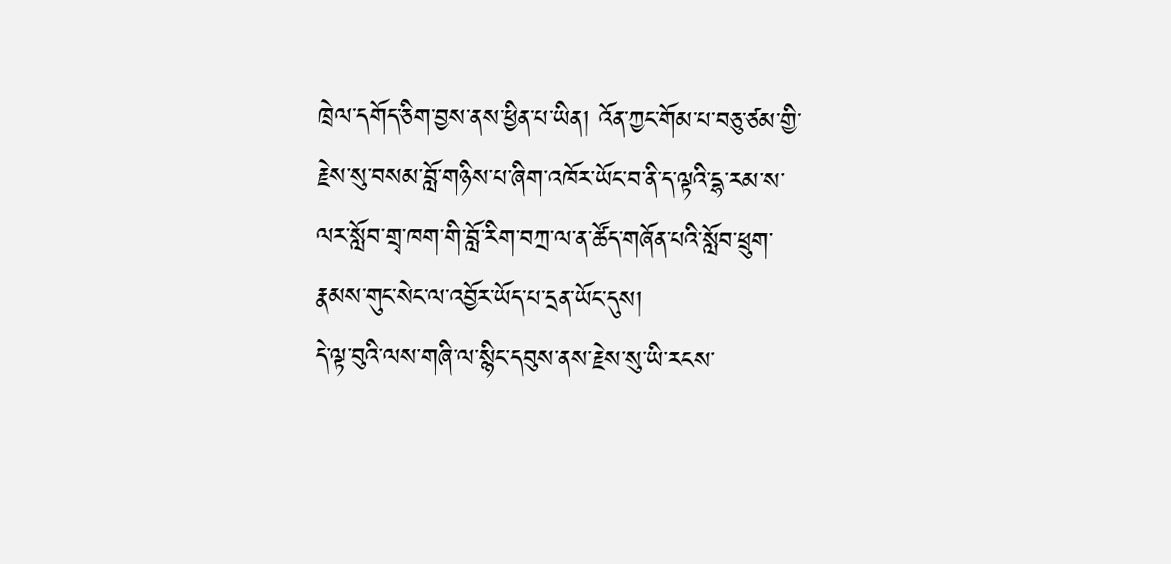ཁྲེལ་དགོད་ཅིག་བྱས་ནས་ཕྱིན་པ་ཡིན། འོན་ཀྱང་གོམ་པ་བཅུ་ཙམ་གྱི་རྗེས་སུ་བསམ་བློ་གཉིས་པ་ཞིག་འཁོར་ཡོང་བ་ནི་ད་ལྟའི་དྷ་རམ་ས་ལར་སློབ་གྲྭ་ཁག་གི་བློ་རིག་བཀྲ་ལ་ན་ཚོད་གཞོན་པའི་སློབ་ཕྲུག་རྣམས་གུང་སེང་ལ་འབྱོར་ཡོད་པ་དྲན་ཡོང་དུས།
དེ་ལྟ་བུའི་ལས་གཞི་ལ་སྙིང་དབུས་ནས་རྗེས་སུ་ཡི་རངས་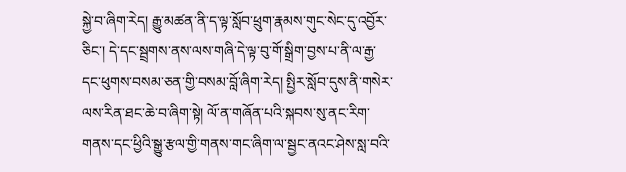སྐྱེ་བ་ཞིག་རེད། རྒྱུ་མཚན་ནི་ད་ལྟ་སློབ་ཕྲུག་རྣམས་གུང་སེང་དུ་འབྱོར་ཅིང་། དེ་དང་སྦྲགས་ནས་ལས་གཞི་དེ་ལྟ་བུ་གོ་སྒྲིག་བྱས་པ་ནི་ལ་རྒྱ་དང་ཕུགས་བསམ་ཅན་གྱི་བསམ་བློ་ཞིག་རེད། སྤྱིར་སློབ་དུས་ནི་གསེར་ལས་རིན་ཐང་ཆེ་བ་ཞིག་སྟེ། ལོ་ན་གཞོན་པའི་སྐབས་སུ་ནང་རིག་གནས་དང་ཕྱིའི་སྒྱུ་རྩལ་གྱི་གནས་གང་ཞིག་ལ་སྦྱང་ནའང་ཤེས་སླ་བའི་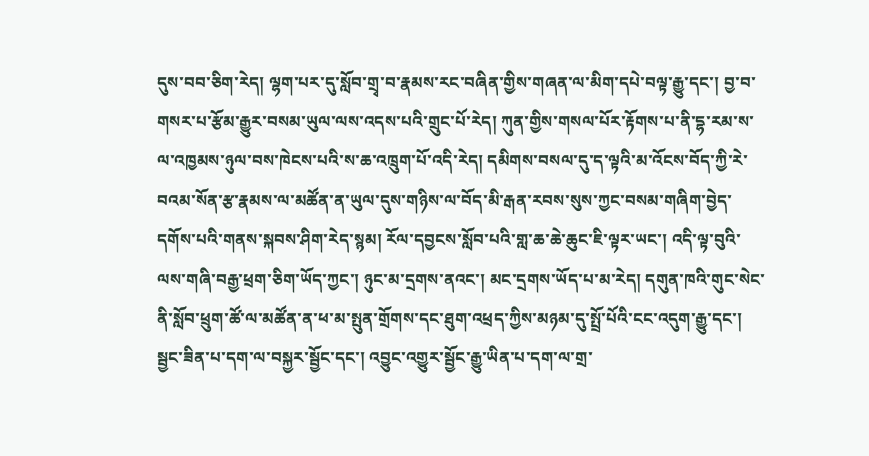དུས་བབ་ཅིག་རེད། ལྷག་པར་དུ་སློབ་གྲྭ་བ་རྣམས་རང་བཞིན་གྱིས་གཞན་ལ་མིག་དཔེ་བལྟ་རྒྱུ་དང་། བྱ་བ་གསར་པ་རྩོམ་རྒྱུར་བསམ་ཡུལ་ལས་འདས་པའི་གྲུང་པོ་རེད། ཀུན་གྱིས་གསལ་པོར་རྟོགས་པ་ནི་དྷ་རམ་ས་ལ་འཁྱམས་ཉུལ་བས་ཁེངས་པའི་ས་ཆ་འཁྲུག་པོ་འདི་རེད། དམིགས་བསལ་དུ་ད་ལྟའི་མ་འོངས་བོད་ཀྱི་རེ་བའམ་སོན་རྩ་རྣམས་ལ་མཚོན་ན་ཡུལ་དུས་གཉིས་ལ་བོད་མི་རྒན་རབས་སུས་ཀྱང་བསམ་གཞིག་བྱེད་དགོས་པའི་གནས་སྐབས་ཤིག་རེད་སྙམ། རོལ་དབྱངས་སློབ་པའི་གླ་ཆ་ཆེ་ཆུང་ཇི་ལྟར་ཡང་། འདི་ལྟ་བུའི་ལས་གཞི་བརྒྱ་ཕྲག་ཅིག་ཡོད་ཀྱང་། ཉུང་མ་དྲགས་ནའང་། མང་དྲགས་ཡོད་པ་མ་རེད། དགུན་ཁའི་གུང་སེང་ནི་སློབ་ཕྲུག་ཚོ་ལ་མཚོན་ན་ཕ་མ་སྤུན་གྲོགས་དང་ཐུག་འཕྲད་ཀྱིས་མཉམ་དུ་སྤྲོ་པོའི་ངང་འདུག་རྒྱུ་དང་། སྦྱང་ཟིན་པ་དག་ལ་བསྐྱར་སྦྱོང་དང་། འབྱུང་འགྱུར་སྦྱོང་རྒྱུ་ཡིན་པ་དག་ལ་གྲ་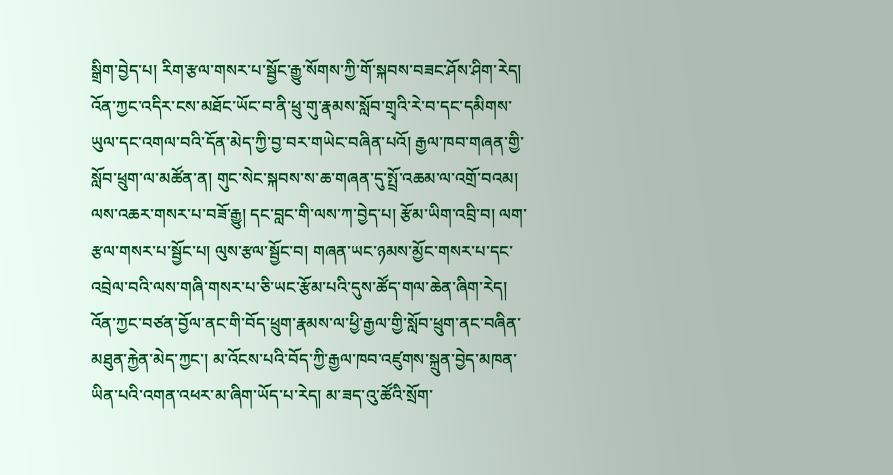སྒྲིག་བྱེད་པ། རིག་རྩལ་གསར་པ་སྦྱོང་རྒྱུ་སོགས་ཀྱི་གོ་སྐབས་བཟང་ཤོས་ཤིག་རེད། འོན་ཀྱང་འདིར་ངས་མཐོང་ཡོང་བ་ནི་ཕྲུ་གུ་རྣམས་སློབ་གྲྭའི་རེ་བ་དང་དམིགས་ཡུལ་དང་འགལ་བའི་དོན་མེད་ཀྱི་བྱ་བར་གཡེང་བཞིན་པའོ། རྒྱལ་ཁབ་གཞན་གྱི་སློབ་ཕྲུག་ལ་མཚོན་ན། གུང་སེང་སྐབས་ས་ཆ་གཞན་དུ་སྤྲོ་འཆམ་ལ་འགྲོ་བའམ། ལས་འཆར་གསར་པ་བཟོ་རྒྱུ། དང་བླང་གི་ལས་ཀ་བྱེད་པ། རྩོམ་ཡིག་འབྲི་བ། ལག་རྩལ་གསར་པ་སྦྱོང་པ། ལུས་རྩལ་སྦྱོང་བ། གཞན་ཡང་ཉམས་མྱོང་གསར་པ་དང་འབྲེལ་བའི་ལས་གཞི་གསར་པ་ཅི་ཡང་རྩོམ་པའི་དུས་ཚོད་གལ་ཆེན་ཞིག་རེད། འོན་ཀྱང་བཙན་བྱོལ་ནང་གི་བོད་ཕྲུག་རྣམས་ལ་ཕྱི་རྒྱལ་གྱི་སློབ་ཕྲུག་ནང་བཞིན་མཐུན་རྐྱེན་མེད་ཀྱང་། མ་འོངས་པའི་བོད་ཀྱི་རྒྱལ་ཁབ་འཛུགས་སྐྲུན་བྱེད་མཁན་ཡིན་པའི་འགན་འཕར་མ་ཞིག་ཡོད་པ་རེད། མ་ཟད་འུ་ཚོའི་སྲོག་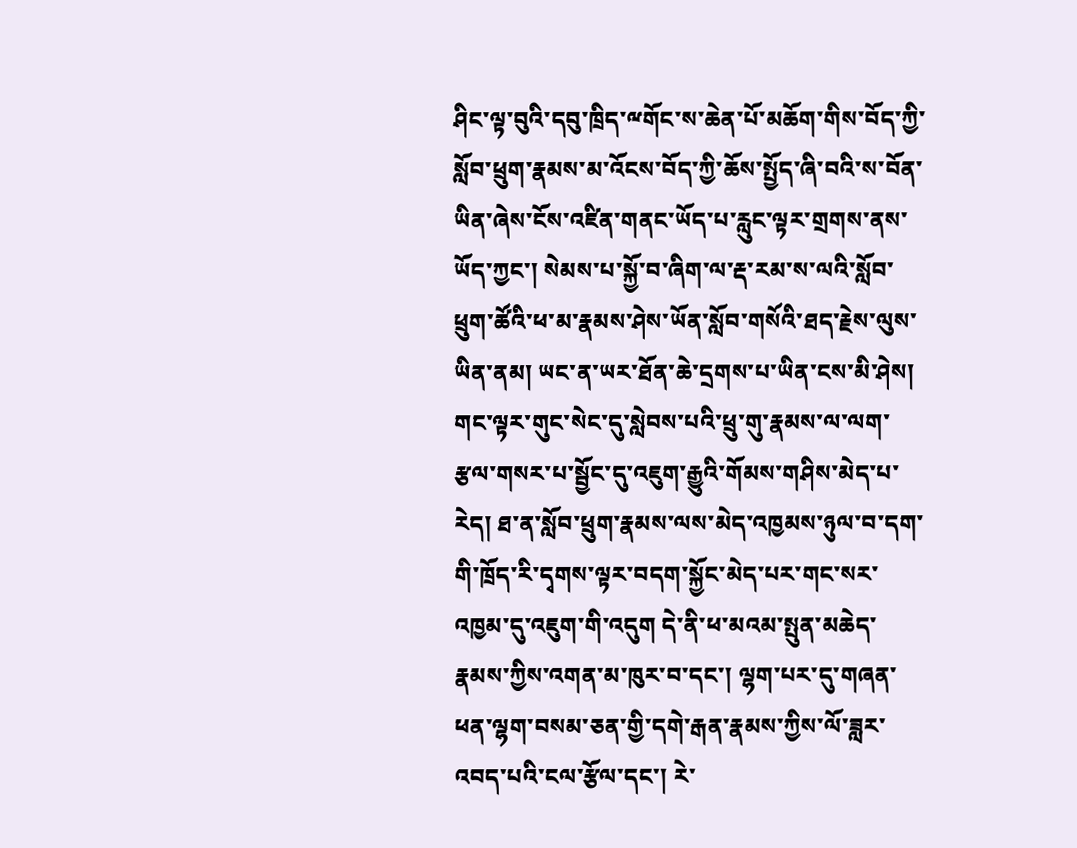ཤིང་ལྟ་བུའི་དབུ་ཁྲིད་ྋགོང་ས་ཆེན་པོ་མཆོག་གིས་བོད་ཀྱི་སློབ་ཕྲུག་རྣམས་མ་འོངས་བོད་ཀྱི་ཆོས་སྤྱོད་ཞི་བའི་ས་བོན་ཡིན་ཞེས་ངོས་འཛིན་གནང་ཡོད་པ་རླུང་ལྟར་གྲགས་ནས་ཡོད་ཀྱང་། སེམས་པ་སྐྱོ་བ་ཞིག་ལ་རྡ་རམ་ས་ལའི་སློབ་ཕྲུག་ཚོའི་ཕ་མ་རྣམས་ཤེས་ཡོན་སློབ་གསོའི་ཐད་རྗེས་ལུས་ཡིན་ནམ། ཡང་ན་ཡར་ཐོན་ཆེ་དྲགས་པ་ཡིན་ངས་མི་ཤེས། གང་ལྟར་གུང་སེང་དུ་སླེབས་པའི་ཕྲུ་གུ་རྣམས་ལ་ལག་རྩལ་གསར་པ་སྦྱོང་དུ་འཇུག་རྒྱུའི་གོམས་གཤིས་མེད་པ་རེད། ཐ་ན་སློབ་ཕྲུག་རྣམས་ལས་མེད་འཁྱམས་ཉུལ་བ་དག་གི་ཁྲོད་རི་དྭགས་ལྟར་བདག་སྐྱོང་མེད་པར་གང་སར་འཁྱམ་དུ་འཇུག་གི་འདུག དེ་ནི་ཕ་མའམ་སྤུན་མཆེད་རྣམས་ཀྱིས་འགན་མ་ཁུར་བ་དང་། ལྷག་པར་དུ་གཞན་ཕན་ལྷག་བསམ་ཅན་གྱི་དགེ་རྒན་རྣམས་ཀྱིས་ལོ་ཟླར་འབད་པའི་ངལ་རྩོལ་དང་། རེ་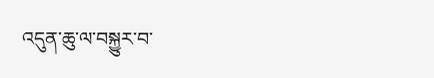འདུན་ཆུ་ལ་བསྐྱུར་བ་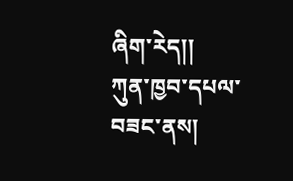ཞིག་རེད།།
ཀུན་ཁྱབ་དཔལ་བཟང་ནས།